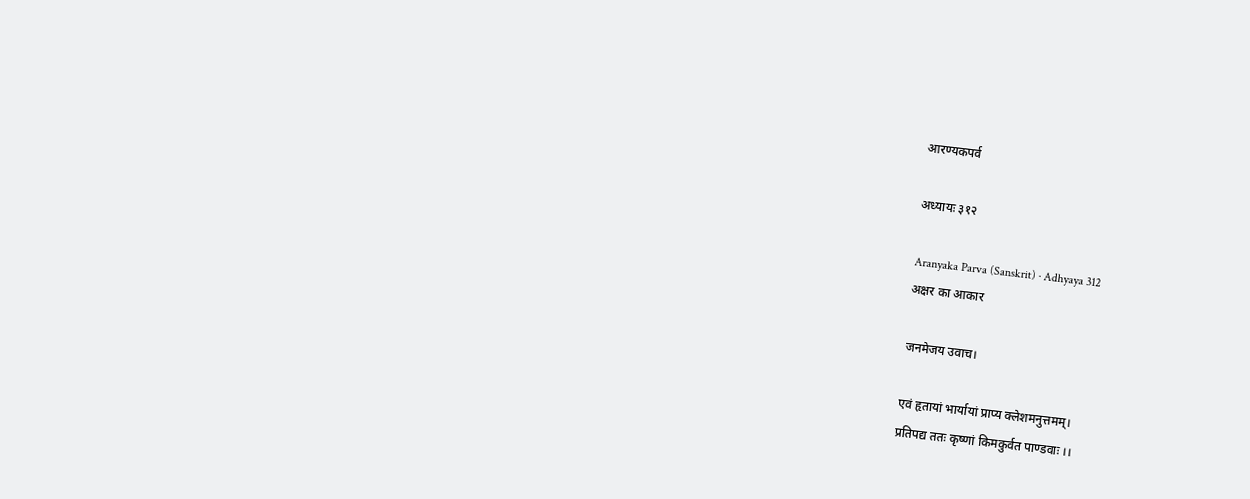आरण्यकपर्व

अध्यायः ३१२

Aranyaka Parva (Sanskrit) · Adhyaya 312
अक्षर का आकार

जनमेजय उवाच।

एवं हृतायां भार्यायां प्राप्य क्लेशमनुत्तमम्।
प्रतिपद्य ततः कृष्णां किमकुर्वत पाण्डवाः ।।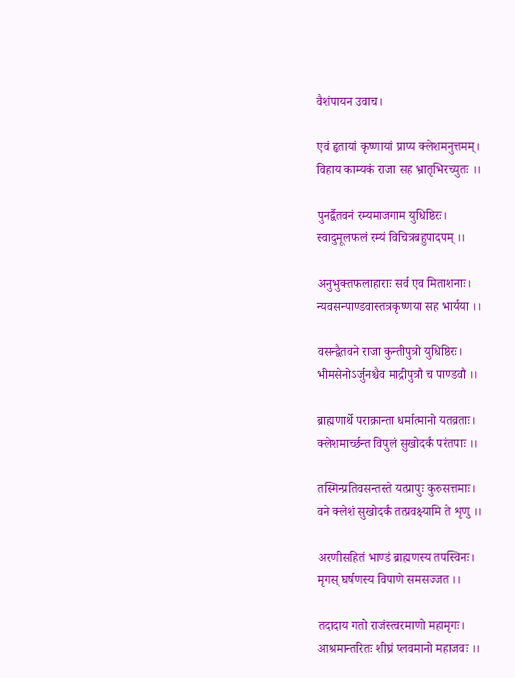वैशंपायन उवाच।

एवं हृतायां कृष्णायां प्राप्य क्लेशमनुत्तमम्।
विहाय काम्यकं राजा सह भ्रातृभिरच्युतः ।।

पुनर्द्वैतवनं रम्यमाजगाम युधिष्ठिरः।
स्वादुमूलफलं रम्यं विचित्रबहुपादपम् ।।

अनुभुक्तफलाहाराः सर्व एव मिताशनाः।
न्यवसन्पाण्डवास्तत्रकृष्णया सह भार्यया ।।

वसन्द्वैतवने राजा कुन्तीपुत्रो युधिष्ठिरः।
भीमसेनोऽर्जुनश्चैव माद्रीपुत्रौ च पाण्डवौ ।।

ब्राह्मणार्थे पराक्रान्ता धर्मात्मानो यतव्रताः।
क्लेशमार्च्छन्त विपुलं सुखोदर्कं परंतपाः ।।

तस्मिन्प्रतिवसन्तस्ते यत्प्रापुः कुरुसत्तमाः।
वने क्लेशं सुखोदर्कं तत्प्रवक्ष्यामि ते शृणु ।।

अरणीसहितं भाण्डं ब्राह्मणस्य तपस्विनः।
मृगस् घर्षणस्य विपाणे समसज्जत ।।

तदादाय गतो राजंस्त्वरमाणो महामृगः।
आश्रमान्तरितः शीघ्रं प्लवमानो महाजवः ।।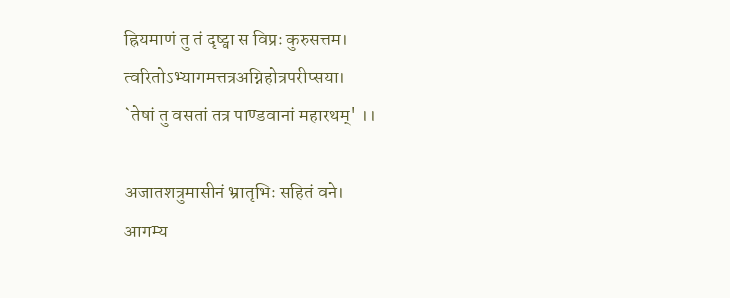ह्रियमाणं तु तं दृष्ट्वा स विप्रः कुरुसत्तम।
त्वरितोऽभ्यागमत्तत्रअग्निहोत्रपरीप्सया।
`तेषां तु वसतां तत्र पाण्डवानां महारथम्' ।।

अजातशत्रुमासीनं भ्रातृभिः सहितं वने।
आगम्य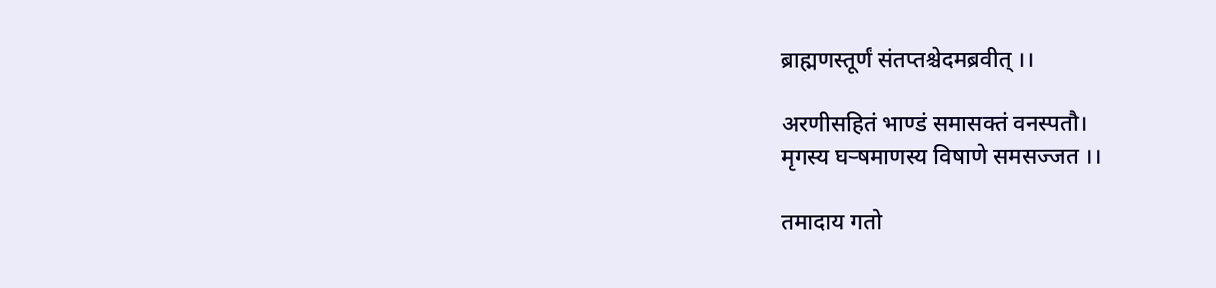ब्राह्मणस्तूर्णं संतप्तश्चेदमब्रवीत् ।।

अरणीसहितं भाण्डं समासक्तं वनस्पतौ।
मृगस्य घऱ्षमाणस्य विषाणे समसज्जत ।।

तमादाय गतो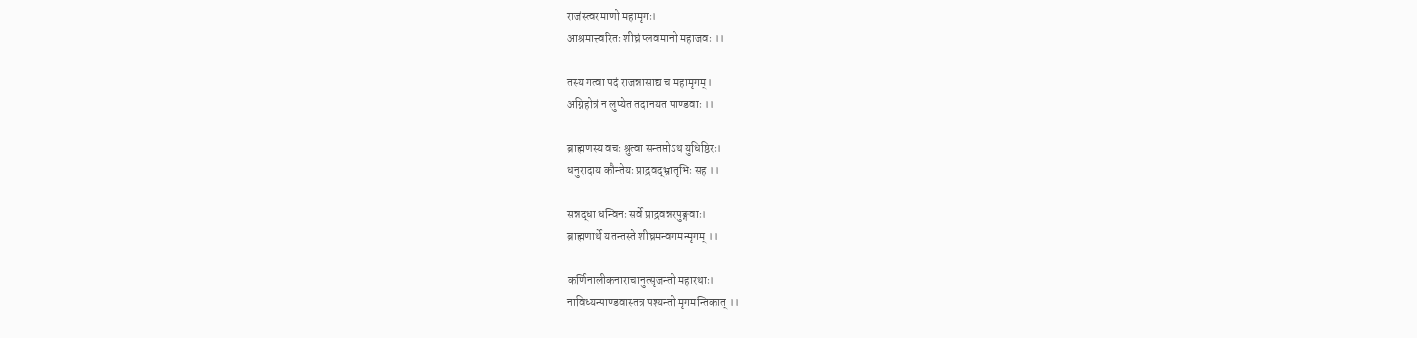राजंस्त्वरमाणो महामृगः।
आश्रमात्त्वरितः शीघ्रं प्लवमानो महाजवः ।।

तस्य गत्वा पदं राजन्नासाद्य च महामृगम्।
अग्निहोत्रं न लुप्येत तदानयत पाण्डवाः ।।

ब्राह्मणस्य वचः श्रुत्वा सन्तप्तोऽथ युधिष्ठिरः।
धनुरादाय कौन्तेयः प्राद्रवद्भ्रातृभिः सह ।।

सन्नद्धा धन्विनः सर्वे प्राद्रवन्नरपुङ्गवाः।
ब्राह्मणार्थे यतन्तस्ते शीघ्रमन्वगमन्मृगम् ।।

कर्णिनालीकनाराचानुत्सृजन्तो महारथाः।
नाविध्यन्पाण्डवास्तत्र पश्यन्तो मृगमन्तिकात् ।।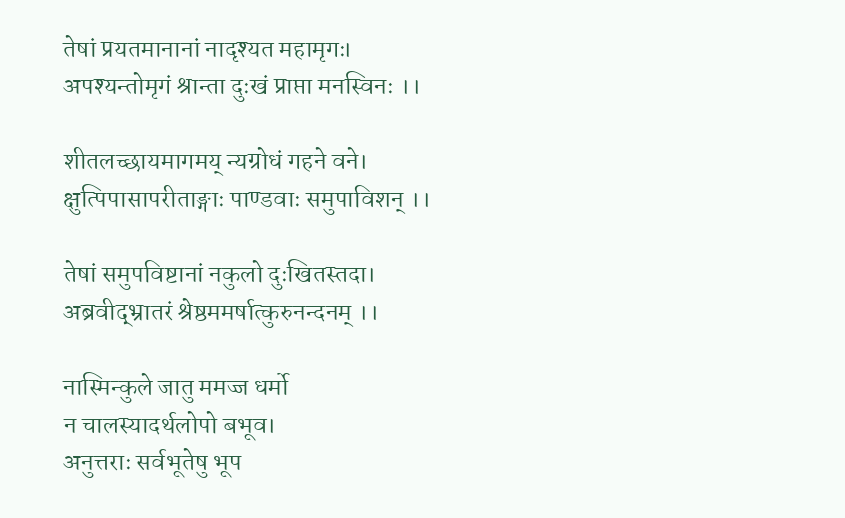तेषां प्रयतमानानां नादृश्यत महामृगः।
अपश्यन्तोमृगं श्रान्ता दुःखं प्राप्ता मनस्विनः ।।

शीतलच्छायमागमय् न्यग्रोधं गहने वने।
क्षुत्पिपासापरीताङ्गाः पाण्डवाः समुपाविशन् ।।

तेषां समुपविष्टानां नकुलो दुःखितस्तदा।
अब्रवीद्भ्रातरं श्रेष्ठममर्षात्कुरुनन्दनम् ।।

नास्मिन्कुले जातु ममज्ज धर्मो
न चालस्यादर्थलोपो बभूव।
अनुत्तराः सर्वभूतेषु भूप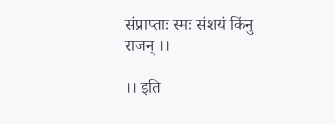संप्राप्ताः स्मः संशयं किंनु राजन् ।।

।। इति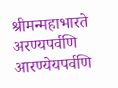श्रीमन्महाभारते अरण्यपर्वणि
आरण्येयपर्वणि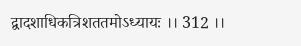द्वादशाधिकत्रिशततमोऽध्यायः ।। 312 ।।